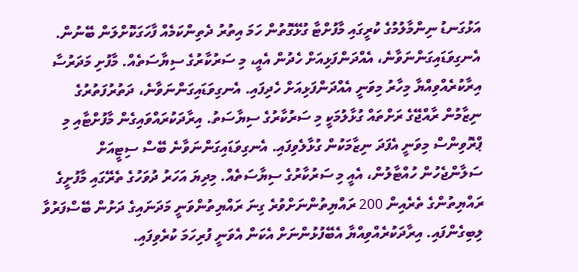އަޅުގަނޑު ނިންމާލުމުގެ ކުރީގައި މާފުށްޓާ ގުޅޭގޮތުން ހަމަ އިތުރު ދެތިންކަމެއް ފާހަގަކޮށްލަން ބޭނުން. އެނގިވަޑައިގަންނަވާނެ، އެއްދަންފަޅިއަށް ހެދުން އެއީ، މި ސަރުކާރުގެ ސިޔާސަތެއް. މާފުށި މަދަރުސާ އިރާކުރެއްވިއްޔާ މިހާރު މިވަނީ އެއްދަންފަޅިއަށް ހެދިފައި. އެނގިވަޑައިގަންނަވާނެ، ދަތުރުފަތުރުގެ ނިޒާމުން ރާއްޖޭގެ ރަށްތައް ގުޅާލުމަކީ މި ސަރުކާރުގެ ސިޔާސަތު. އިރާދަކުރައްވައިގެން މާފުށްޓާއި މި ޕްރޮވިންސް މިވަނީ އެފަދަ ނިޒާމަކުން ގުޅާލެވިފައި. އެނގިވަޑައިގަންނަވާނެ ބޭސް ސިޓީއަށް ސަލާންޖެހުން ހުއްޓާލުން، އެއީ މި ސަރުކާރުގެ ސިޔާސަތެއް. މިދިޔަ އަހަރު ދުވަހުގެ ތެރޭގައި މާފުށީގެ ރައްޔިތުންގެ ތެރެއިން 200 ރައްޔިތުންނަށްވުރެ ގިނަ ރައްޔިތުންވަނީ މަދަނައިގެ ދަށުން ބޭސްފަރުވާ ލިބިގެންފައި. އިރާދަކުރެއްވިއްޔާ އެބޭފުޅުންނަށް އެކަން އެވަނީ ފުރިހަމަ ކުރެވިފައި.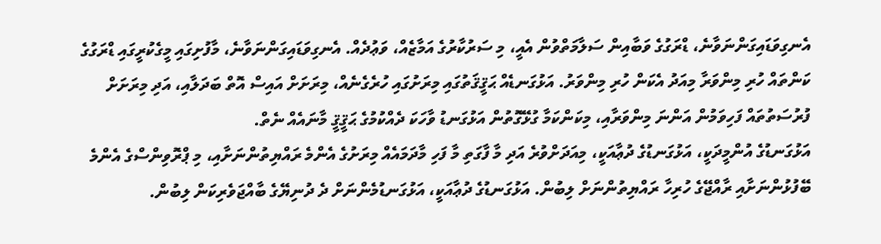އެނގިވަޑައިގަންނަވާނެ، ޑްރަގުގެ ވަބާއިން ސަލާމަތްވުން އެއީ، މި ސަރުކާރުގެ އަމާޒެއް، ވަޢުދެއް. އެނގިވަޑައިގަންނަވާނެ، މާފުށިގައި މީގެކުރީގައި ޑްރަގުގެ ކަންތައް ހުރި މިންވަރާ މިއަދު އެކަން ހުރި މިންވަރު. އަޅުގަނޑެއް ޙަޤީޤަތުގައި މިރަށުގައި ހުރެގެނެއް، މިރަށަށް އައިސް އޮތް ބަދަލާއި، އަދި މިރަށަށް ފުރުސަތުތައް ފަހިވަމުން އަންނަ މިންވަރާއި، މިކަންކަމާ ގުޅޭގޮތުން އަޅުގަނޑު ވާހަކަ ދެއްކުމުގެ ޙަޤީޤީ މާނައެއް ނެތް.
އަޅުގަނޑުގެ އުންމީދަކީ، އަޅުގަނޑުގެ ދުޢާއަކީ، މިއަދަށްވުރެ އަދި މާ ފާގަތި މާ ފަހި މާދަމައެއް މިރަށުގެ އެންމެ ރައްޔިތުންނަށާއި، މި ޕްރޮވިންސްގެ އެންމެ ބޭފުޅުންނަށާއި ރާއްޖޭގެ ހުރިހާ ރައްޔިތުންނަށް ލިބުން. އަޅުގަނޑުގެ ދުޢާއަކީ، އަޅުގަނޑުމެންނަށް ދެ ދުނިޔޭގެ ބާއްޖަވެރިކަން ލިބުން.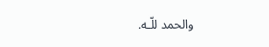والحمد للّـه.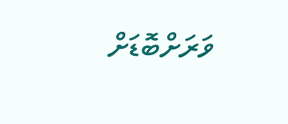ވަރަށްބޮޑަށް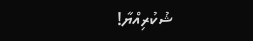ޝުކުރިއްޔާ!